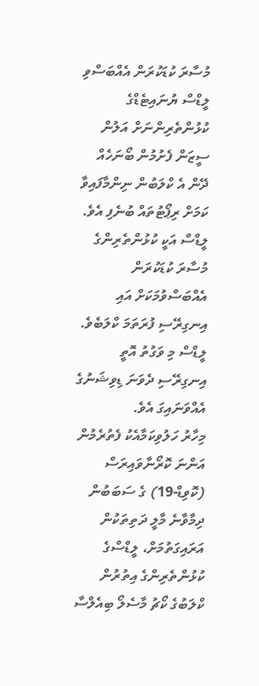މުސާރަ ކުޑަކުރަން އެއްބަސްވި ލީޑްސް ޔުނައިޓެޑްގެ ކުޅުންތެރިންނަށް އަލުން ސީޒަން ފެށުމުން ބޯނަހެއް ދޭން އެ ކްލަބުން ނިންމާފައިވާ ކަމަށް ރިޕޯޓުތައް ބުނެފި އެވެ.
ލީޑްސް އަކީ ކުޅުންތެރިންގެ މުސާރަ ކުޑަކުރަން އެއްބަސްވުމަކަށް އައި އިނގިރޭސި ފުރަތަމަ ކްލަބެވެ. ލީޑްސް މި ވަގުތު އޮތީ އިނގިރޭސި ދެވަނަ ޑިވިޝަނުގެ އެއްވަނައިގަ އެވެ.
މިހާރު ހަލުވިކަމާއެކު ފެތުރެމުން އަންނަ ކޮރޯނާވައިރަސް (ކޮވިޑް-19) ގެ ސަބަބުން ދިމާވާނެ މާލީ ދަތިތަކުން އަރައިގަތުމަށް، ލީޑްސްގެ ކުޅުންތެރިންގެ އިތުރުން ކްލަބުގެ ކޯޗު މާސެލޯ ބިއެލްސާ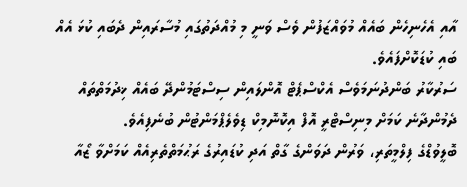އާއި އެހެނިހެން ބައެއް މުވައްޒަފުން ވެސް ވަނީ މި މުއްދަތުގައި މުސާރައިން ދެބައި ކުޅަ އެއް ބައި ކުޑަކޮށްފައެވެ.
ސަރުކާރު ބަންދުނަމަވެސް އެކްސްޕެޓް އޮންލައިން ސިސްޓަމުންދޭ ބައެއް ޚިދުމަތްތައް ދެމުންދާނެ ކަމަށް މިނިސްޓްރީ އޮފް އިކޮނޮމިކް ޑިވެލެޕްމަންޓުން ބުނެފިއެވެ.
ބޮލީވުޑްގެ ފިލްމީތަރި، ވަރުން ދަވަންގެ ގާތް އަދި ކުޑައިރުގެ ރަޙުމަތްތެރިއެއް ކަމަށްވާ ޒޯއާ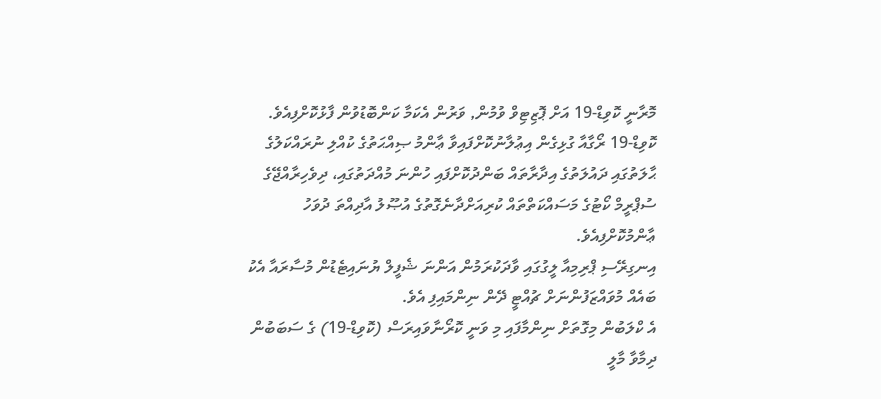މޮރާނީ ކޮވިޑް-19 އަށް ޕޮޒިޓިވް ވުމުން, ވަރުން އެކަމާ ކަންބޮޑުވުން ފާޅުކޮށްފިއެވެ.
ކޮވިޑް-19 ރޯގާއާ ގުޅިގެން އިޢުލާނުކޮށްފައިވާ ޢާންމު ޞިއްޙަތުގެ ކުއްލި ނުރައްކަލުގެ ޙާލަތުގައި ދައުލަތުގެ އިދާރާތައް ބަންދުކޮށްފައި ހުންނަ މުއްދަތުގައި، ދިވެހިރާއްޖޭގެ ސުޕްރީމް ކޯޓުގެ މަސައްކަތްތައް ކުރިއަށްދާނެގޮތުގެ އުޞޫލު އާދިއްތަ ދުވަހު ޢާންމުކޮށްފިއެވެ.
އިނގިރޭސި ޕްރިމިއާ ލީގުގައި ވާދަކުރަމުން އަންނަ ޝެފީލް ޔުނައިޓެޑުން މުސާރައާ އެކު ބައެއް މުވައްޒަފުންނަށް ޗުއްޓީ ދޭން ނިންމައިފި އެވެ.
އެ ކްލަބުން މިގޮތަށް ނިންމާފައި މި ވަނީ ކޮރޯނާވައިރަސް (ކޮވިޑް-19) ގެ ސަބަބުން ދިމާވާ މާލީ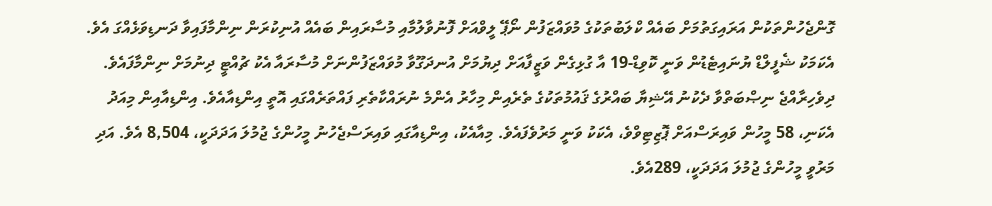ގޮންޖެހުންތަކުން އަރައިގަތުމަށް ބައެއް ކްލަބުތަކުގެ މުވައްޒަފުން ނޯޕޭ ލީވްއަށް ފޮނުވާލުމާއި މުސާރައިން ބައެއް އުނިކުރަން ނިންމާފައިވާ ދަނޑިވަޅެއްގަ އެވެ.
އެކަމަކު ޝެފީލްޑް ޔުނައިޓެޑުން ވަނީ ކޮވިޑް-19 އާ ގުޅިގެން ވަޒީފާއަށް ދިޔުމަށް އުނދަގޫވާ މުވައްޒަފުންނަށް މުސާރައާ އެކު ޗުއްޓީ ދިނުމަށް ނިންމާފައެވެ.
ދިވެހިރާއްޖެ ނިޞްބަތްވާ ދެކުނު އޭޝިޔާ ބައްރުގެ ޤައުމުތަކުގެ ތެރެއިން މިހާރު އެންމެ ނުރައްކާތެރި ފައްތަރެއްގައި އޮތީ އިންޑިއާއެވެ. އިންޑިއާއިން މިއަދު އެކަނި، 58 މީހުން ވައިރަސްއަށް ޕޮޒިޓިވްވެ، އެކަކު ވަނީ މަރުވެފައެވެ. މިއާއެކު، އިންޑިއާގައި ވައިރަސްޖެހުނު މީހުންގެ ޖުމުލަ އަދަދަކީ، 8,504 އެވެ. އަދި މަރުވީ މީހުންގެ ޖުމުލަ އަދަދަކީ، 289އެވެ.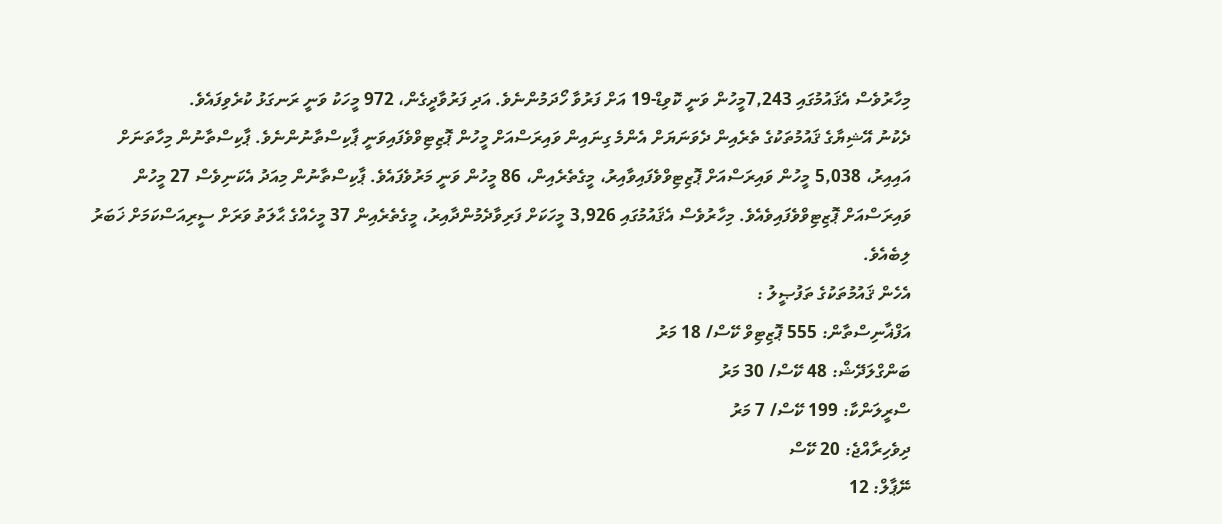މިހާރުވެސް އެޤައުމުގައި 7,243މީހުން ވަނީ ކޮވިޑް-19 އަށް ފަރުވާ ހޯދަމުންނެވެ. އަދި ފަރުވާދީގެން، 972 މީހަކު ވަނީ ރަނގަޅު ކުރެވިފައެވެ.
ދެކުނު އޭޝިޔާގެ ޤައުމުތަކުގެ ތެރެއިން ދެވަނަޔަށް އެންމެ ގިނައިން ވައިރަސްއަށް މީހުން ޕޮޒިޓިވްވެފައިވަނީ ޕާކިސްތާނުންނެވެ. ޕާކިސްތާނުން މިހާތަނަށް އައިއިރު، 5,038 މީހުން ވައިރަސްއަށް ޕޮޒިޓިވްވެފައިވާއިރު، މީގެތެރެއިން، 86 މީހުން ވަނީ މަރުވެފައެވެ. ޕާކިސްތާނުން މިއަދު އެކަނިވެސް 27 މީހުން ވައިރަސްއަށް ޕޮޒިޓިވްވެފައިވެއެވެ. މިހާރުވެސް އެޤައުމުގައި 3,926 މީހަކަށް ފަރިވާދެމުންދާއިރު، މީގެތެރެއިން 37 މީހެއްގެ ޙާލަތު ވަރަށް ސީރިއަސްކަމަށް ޚަބަރު ލިބެއެވެ.
އެހެން ޤައުމުތަކުގެ ތަފުޞީލު :
އަފްޣާނިސްތާން: 555 ޕޮޒިޓިވް ކޭސް/ 18 މަރު
ބަންގްލަދޭޝް: 48 ކޭސް/ 30 މަރު
ސްރީލަންކާ: 199 ކޭސް/ 7 މަރު
ދިވެހިރާއްޖެ: 20 ކޭސް
ނޭޕާލް: 12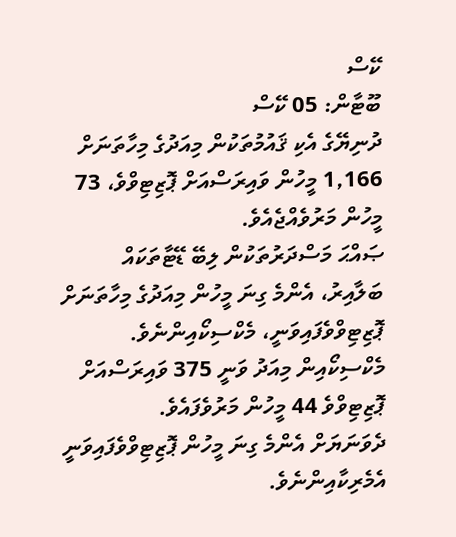ކޭސް
ބޫޓާން: 05 ކޭސް
ދުނިޔޭގެ އެކި ޤައުމުތަކުން މިއަދުގެ މިހާތަނަށް 1,166 މީހުން ވައިރަސްއަށް ޕޮޒިޓިވްވެ، 73 މީހުން މަރުވެއްޖެއެވެ.
ޞައްޙަ މަސްދަރުތަކުން ލިބޭ ޑޭޓާތަކައް ބަލާއިރު، އެންމެ ގިނަ މީހުން މިއަދުގެ މިހާތަނަށް ޕޮޒިޓިވްވެފައިވަނީ، މެކްސިކޯއިންނެވެ. މެކްސިކޯއިން މިއަދު ވަނީ 375 ވައިރަސްއަށް ޕޮޒިޓިވްވެ 44 މީހުން މަރުވެފައެވެ.
ދެވަނަޔަށް އެންމެ ގިނަ މީހުން ޕޮޒިޓިވްވެފައިވަނީ އެމެރިކާއިންނެވެ.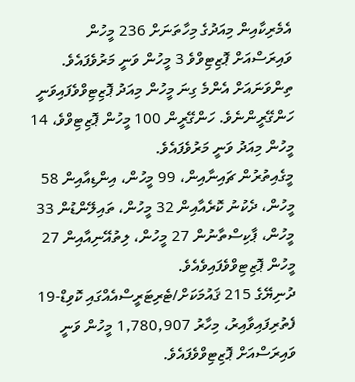އެމެރިކާއިން މިއަދުގެ މިހާތަނަށް 236 މީހުން ވައިރަސްއަށް ޕޮޒިޓިވްވެ 3 މީހުން ވަނީ މަރުވެފައެވެ.
ތިންވަނައަށް އެންމެ ގިނަ މީހުން މިއަދު ޕޮޒިޓިވްވެފައިވަނީ ހަންގޭރީންނެވެ. ހަންގޭރީން 100 މީހުން ޕޮޒިޓިވްވެ، 14 މީހުން މިއަދު ވަނީ މަރުވެފައެވެ.
މީގެއިތުރުން ޗައިނާއިން، 99 މީހުން، އިންޑިއާއިން 58 މީހުން، ދެކުނު ކޮރެއާއިން 32 މީހުން، ތައިލޭންޑުން 33 މީހުން، ޕާކިސްތާނުން 27 މީހުން، ލިތުއޭނިއާއިން 27 މީހުން ޕޮޒިޓިވްވެފައިވެއެވެ.
ދުނިޔޭގެ 215 ޤައުމަކަށް/ޓެރިޓަރީސްއެއްގައި ކޮވިޑް-19 ފެތުރިފައިވާއިރު، މިހާރު 1,780,907 މީހުން ވަނީ ވައިރަސްއަށް ޕޮޒިޓިވްވެފައެވެ.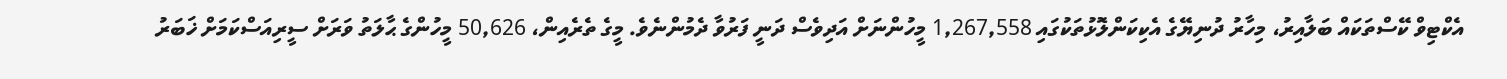އެކްޓިވް ކޭސްތަކައް ބަލާއިރު، މިހާރު ދުނިޔޭގެ އެކިކަންލޮޅުތަކުގައި 1,267,558 މީހުންނަށް އަދިވެސް ދަނީ ފަރުވާ ދެމުންނެވެ. މީގެ ތެރެއިން، 50,626 މީހުންގެ ޙާލަތު ވަރަށް ސީރިއަސްކަމަށް ޚަބަރު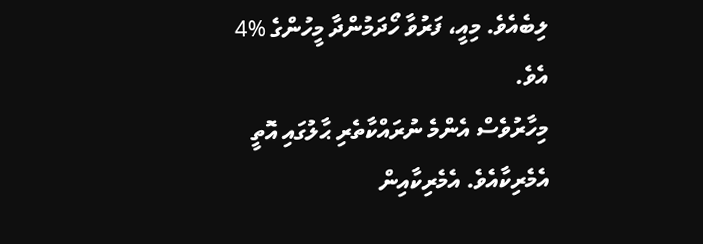ލިބެއެވެ. މިއީ، ފަރުވާ ހޯދަމުންދާ މީހުންގެ %4 އެވެ.
މިހާރުވެސް އެންމެ ނުރައްކާތެރި ޙާލުގައި އޮތީ އެމެރިކާއެވެ. އެމެރިކާއިން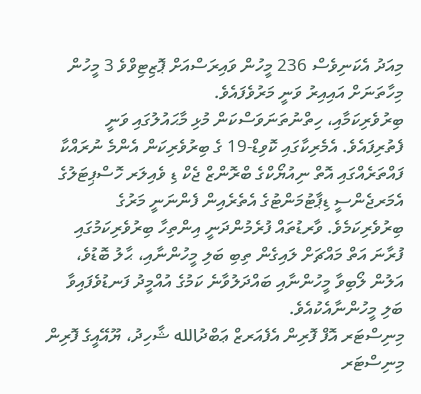މިއަދު އެކަނިވެސް 236 މީހުން ވައިރަސްއަށް ޕޮޒިޓިވްވެ 3 މީހުން މިހާތަނަށް އައިއިރު ވަނީ މަރުވެފައެވެ.
ބިރުވެރިކަމާއި، ހިތްނުތަނަވަސްކަން މުޅި މާޙައުލުގައި ވަނީ ފެތުރިފައެވެ. އެމެރިކާގައި ކޮވިޑް-19 ގެ ބިރުވެރިކަން އެންމެ ނުރައްކާ ފައްތަރެއްގައި އޮތް ނިއުޔޯކްގެ ބްރޮންޒް ޖެކް ޑި ވެއިލަރ ހޮސްޕިޓަލުގެ އެމަރޖެންސީ ޑިޕާޓުމަންޓުގެ އެތެރެއިން ފެންނަނީ މަރުގެ ބިރުވެރިކަމެވެ. ވާރޑުތައް ފުރެމުންދަނީ އިންތިހާ ބިރުވެރިކަމުގައި ފުރާނަ އަތް މައްޗަށް ލައިގެން ތިބި ބަލި މީހުންނާއި، ޙާލު ބޮޑުވެ، އަލުން ލޯބިވާ މީހުންނާއި ބައްދަލުވާނެ ކަމުގެ އުއްމީދު ފަނޑުވެފައިވާ ބަލި މީހުންނާއެކުއެވެ.
މިނިސްޓަރ އޮފް ފޮރިން އެފެއަރޒް ޢަބްދުالله ޝާހިދު، ޔޫއޭއީގެ ފޮރިން މިނިސްޓަރ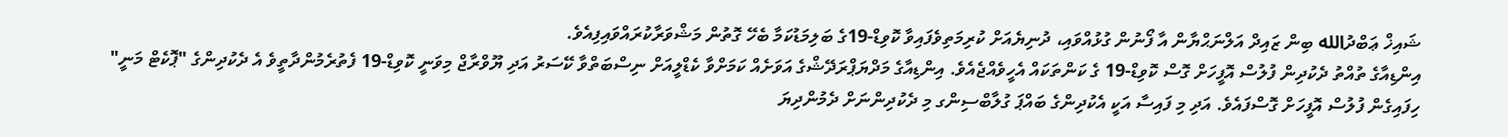ޝައިޚް ޢަބްދުالله ބިން ޒައިދް އަލްނަޙްޔާން އާ ފޯނުން ގުޅުއްވައި، ދުނިޔެއަށް ކުރިމަތިވެފައިވާ ކޮވިޑް-19ގެ ބަލިމަޑުކަމާ ބެހޭ ގޮތުން މަޝްވަރާކުރައްވައިފިއެވެ.
އިންޑިއާގެ ތުއްތު ދެކުދިން ފުލުސް އޮފީހަށް ގޮސް ކޮވިޑް-19 ގެ ކަންތަކައް އެހީވެއްޖެއެވެ. އިންޑިއާގެ މަދްޔަޕްރަދޭޝްގެ އަވަށެއް ކަމަށްވާ ކެޑްލީއަށް ނިސްބަތްވާ ކޭސަރު އަދި ޔޫވްރާޖް މިވަނީ ކޮވިޑް-19 ފެތުރެމުންދާތީވެ އެ ދެކުދިންގެ "ޕޮކެޓް މަނީ" ހިފައިގެން ފުލުސް އޮފީހަށް ގޮސްފައެވެ. އަދި މި ފައިސާ އަކީ އެކުދިންގެ ބައްޕަ ގުލާބްސިންގ މި ދެކުދިންނަށް ދެމުންދިޔަ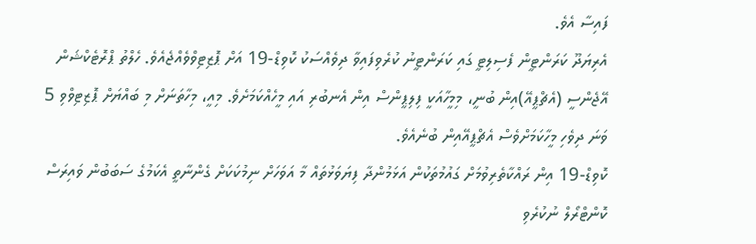ފައިސާ އެވެ.
އެރިޔަދޫ ކަރަންޓީން ފެސިލިޓީ ގައި ކަރަންޓީނު ކުރެވިފައިވާ ދިވެއްސަކު ކޮވިޑް-19 އަށް ޕޮޒިޓިވްވެއްޖެއެވެ. ހެލްތު ޕްރޮޓެކްޝަން އޭޖެންސީ (އެޗްޕީއޭ)އިން ބުނީ، މިމީހާއަކީ ފިލިޕީންސް އިން އެނބުރި އައި މީހެއްކަމަށެވެ. މިއީ، މިހާތަނަށް މި ބައްޔަށް ޕޮޒިޓިވްވި 5 ވަނަ ދިވެހި މީހާކަމަށްވެސް އެޗްޕީއޭއިން ބުނެއެވެ.
ކޮވިޑް-19 އިން ރައްކާތެރިވުމަށް ގައުމުތަކުން އަޅަމުންދާ ފިޔަވަޅުތައް މާ އަވަހަށް ނިމުކަކަށް ގެންނާތީ އެކަމުގެ ސަބަބުން ވައިރަސް ކޮންޓްރޯލް ނުކުރެވި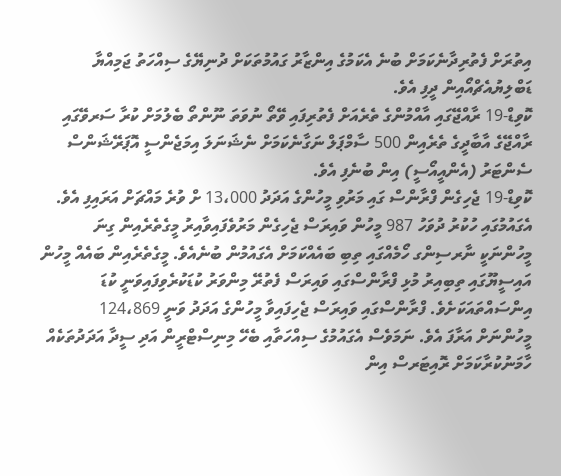އިތުރަށް ފެތުރިދާނެކަމަށް ބުނެ އެކަމުގެ އިންޒާރު ގައުމުތަކަށް ދުނިޔޭގެ ސިއްހަތު ޖަމިއްޔާ ޑަބްލިޔުއެޗްއޯއިން ދީފި އެވެ.
ކޮވިޑް-19 ރާއްޖޭގައި އާއްމުންގެ ތެރެއަށް ފެތުރިފައި ވޭތޯ ނުވަތަ ނޫންތޯ ބެލުމަށް ކުރާ ސަރވޭގައި ރާއްޖޭގެ އާބާދީގެ ތެރެއިން 500 ސާމްޕަލް ނަގާނެކަމަށް ނެޝަނަލަ އިމަޖެންސީ އޮޕަރޭޝަންސް ސެންޓަރު (އެންއީއޯސީ) އިން ބުނެފި އެވެ.
ކޮވިޑް-19 ޖެހިގެން ފްރާންސް ގައި މަރުވި މީހުންގެ އަދަދު 13،000 ށް ވުރެ މައްޗަށް އަރައިފި އެވެ.
އެގައުމުގައި ހުކުރު ދުވަހު 987 މީހުން ވައިރަސް ޖެހިގެން މަރުވެފައިވާއިރު މީގެތެރެއިން ގިނަ މީހުންނަކީ ނާރސިންގ ހޯމެއްގައި ތިބި ބައެއްކަމަށް އެގައުމުން ބުނެއެވެ. މީގެތެރެއިން ބައެއް މީހުން އައިސީޔޫގައި ތިބިއިރު މުޅި ފްރާންސްގައި ވައިރަސް ފެތުރޭ މިންވަރު ކުޑަކުރެވިފައިވަނީ ކުޑަ އިންސައްތައަކަށެވެ. ފްރާންސްގައި ވައިރަސް ޖެހިފައިވާ މީހުންގެ އަދަދު ވަނީ 124،869 މީހުންނަށް އަރާފަ އެވެ. ނަމަވެސް އެގައުމުގެ ސިއްހަތާއި ބެހޭ މިނިސްޓްރީން އަދި ސީދާ އަދަދުތަކެއް ހާމަނުކުރާކަމަށް ރޮއިޓަރސް އިން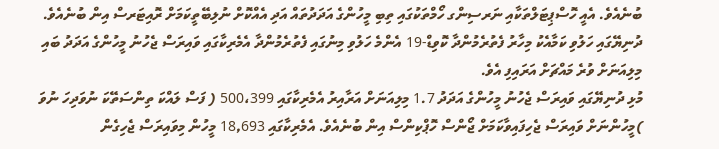ބުނެއެވެ. އެއީ ހޮސްޕިޓަލްތަކާއި ނަރސިންގ ހޯމްތަކުގައި ތިބި މީހުންގެ އަދަދުތައް އަދި އެއްކޮށް ނުލިބޭތީކަމަށް ރޮއިޓަރސް އިން ބުނެއެވެ.
ދުނިޔޭގައި ހަލުވި ކަމާއެކު މިހާރު ފެތުރެމުންދާ ކޮވިޑް-19 އެންމެ ހަލުވި މިނުގައި ފެތުރެމުންދާ އެމެރިކާގައި ވައިރަސް ޖެހުނު މީހުންގެ އަދަދު ބައި މިލިއަނަށް ވުރެ މައްޗަށް އަރައިފި އެވެ.
މުޅި ދުނިޔޭގައި ވައިރަސް ޖެހުނު މީހުންގެ އަދަދު 1.7 މިލިއަނަށް އަރާއިރު އެމެރިކާގައި 500،399 ( ފަސް ލައްކަ ތިންސަތޭކަ ނުވަދިހަ ނުވަ )މީހުންނަށް ވައިރަސް ޖެހިފައިވާކަމަށް ޖޯންސް ހޮޕްކިންސް އިން ބުނެއެވެ. އެމެރިކާގައި 18,693 މީހުން މިވައިރަސް ޖެހިގެން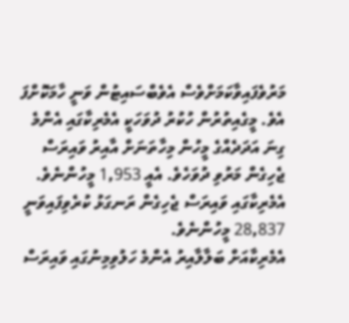މަރުވެފައިވާކަމަށްވެސް އެވެބްސައިޓުން ވަނީ ހާމަކޮށްފަ އެވެ. މީގެއިތުރުން ހުކުރު ދުވަހަކީ އެމެރިކާގައި އެންމެ ގިނަ އަދަދެއްގެ މީހުން މިހާތަނަށް އާއިރު ވައިރަސް ޖެހިގެން މަރުވި ދުވަހެވެ. އެއީ 1,953 މީހުންނެވެ. އެމެރިކާގައި ވައިރަސް ޖެހިގެން ރަނގަޅު ކުރެވިފައިވަނީ 28,837 މީހުންނެވެ.
އެމެރިކާއަށް ބަލާލާއިރު އެންމެ ހަލުވިމިނުގައި ވައިރަސް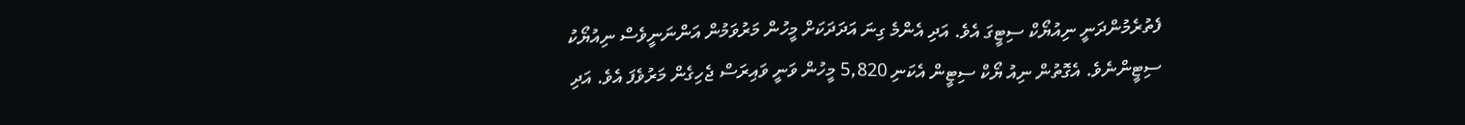ފެތުރެމުންދަނީ ނިއުޔޯކް ސިޓީގަ އެވެ. އަދި އެންމެ ގިނަ އަދަދަކަށް މީހުން މަރުވަމުން އަންނަނީވެސް ނިއުޔޯކު ސިޓީންނެވެ. އެގޮތުން ނިއު ޔޯކް ސިޓީން އެކަނި 5,820 މީހުން ވަނީ ވައިރަސް ޖެހިގެން މަރުވެފަ އެވެ. އަދި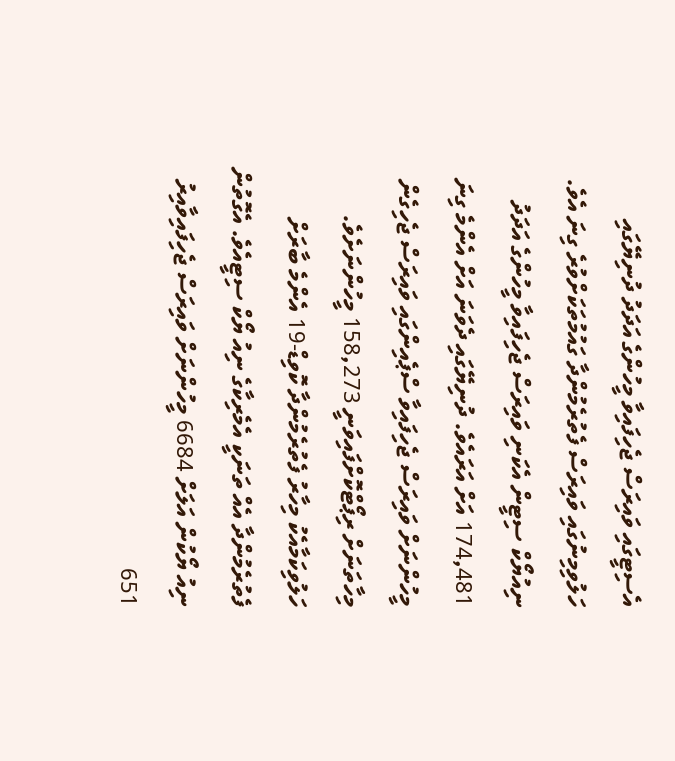އެސިޓީގައި ވައިރަސް ޖެހިފައިވާ މީހުންގެ އަދަދު ދުނިޔޭގައި ހަލުވިމިނުގައި ވައިރަސް ފެތުރެމުންދާ ގައުމުތަކަށްވުރެ ގިނަ އެވެ. ނިއުޔޯކް ސިޓީން އެކަނި ވައިރަސް ޖެހިފައިވާ މީހުންގެ އަދަދު 174,481 އަށް އަރައެވެ. ދުނިޔޭގައި ދެވަނަ އަށް އެންމެ ގިނަ މީހުންނަށް ވައިރަސް ޖެހިފައިވާ ސްޕެއިންގައި ވައިރަސް ޖެހިގެން މިހާތަނަށް ރިޕޯޓްކޮށްފައިވަނީ 158,273 މީހުންނަށެވެ.
ހަލުވިކަމާއެކު މިހާރު ފެތުރެމުންދާ ކޮވިޑް-19 އެންމެ ބާރަށް ފެތުރެމުންދާ އެއް ތަނަކީ އެމެރިކާގެ ނިއު ޔޯކް ސިޓީއެވެ. އެގޮތުން ނިއު ޔޯކުން އަލަށް 6684 މީހުންނަށް ވައިރަސް ޖެހިފައިވާއިރު 651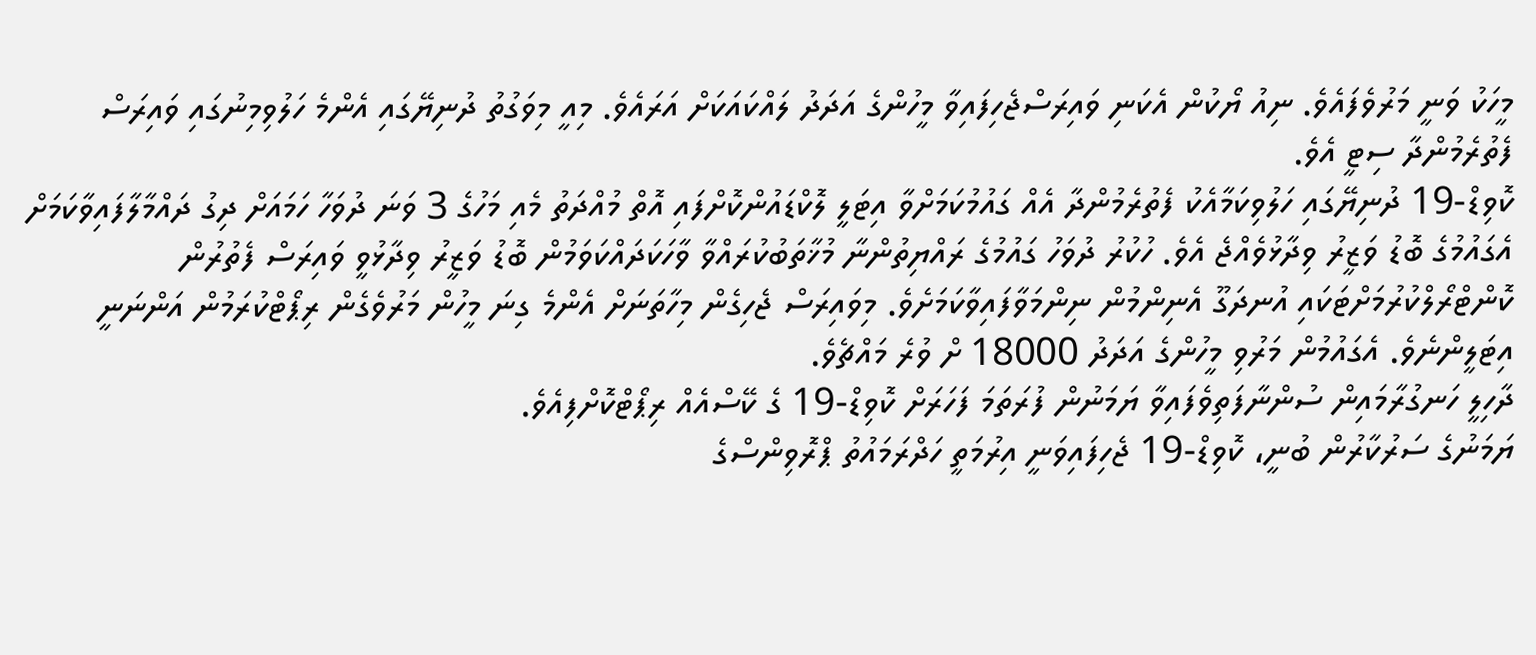މީހަކު ވަނީ މަރުވެފައެވެ. ނިއު ޔޯކުން އެކަނި ވައިރަސްޖެހިފައިވާ މީހުންގެ އަދަދު ލައްކައަކަށް އަރައެވެ. މިއީ މިވަގުތު ދުނިޔޭގައި އެންމެ ހަލުވިމިނުގައި ވައިރަސް ފެތުރެމުންދާ ސިޓީ އެވެ.
ކޮވިޑް-19 ދުނިޔޭގައި ހަލުވިކަމާއެކު ފެތުރެމުންދާ އެއް ގައުމުކަމަށްވާ އިޓަލީ ލޮކްޑައުންކޮށްފައި އޮތް މުއްދަތު މެއި މަހުގެ 3 ވަނަ ދުވަހާ ހަމައަށް ދިގު ދައްމާލާފައިވާކަމަށް އެގައުމުގެ ބޮޑު ވަޒީރު ވިދާޅުވެއްޖެ އެވެ. ހުކުރު ދުވަހު ގައުމުގެ ރައްޔިތުންނާ މުޚާތަބުކުރައްވާ ވާހަކަދައްކަވަމުން ބޮޑު ވަޒީރު ވިދާޅުވީ ވައިރަސް ފެތުރުން ކޮންޓްރޯލްކުރުމަށްޓަކައި އުނދަގޫ އެނިންމުން ނިންމަވާފައިވާކަމަށެވެ. މިވައިރަސް ޖެހިގެން މިހާތަނަށް އެންމެ ގިނަ މީހުން މަރުވެގެން ރިޕޯޓްކުރަމުން އަންނަނީ އިޓަލީންނެވެ. އެގައުމުން މަރުވި މީހުންގެ އަދަދު 18000 ށް ވުރެ މައްޗެވެ.
ދާހިލީ ހަނގުރާމައިން ސުންނާފަތިވެފައިވާ ޔަމަނުން ފުރަތަމަ ފަހަރަށް ކޮވިޑް-19 ގެ ކޭސްއެއް ރިޕޯޓްކޮށްފިއެވެ.
ޔަމަނުގެ ސަރުކާރުން ބުނީ، ކޮވިޑް-19 ޖެހިފައިވަނީ އިރުމަތީ ހަދްރަމައުތު ޕްރޮވިންސްގެ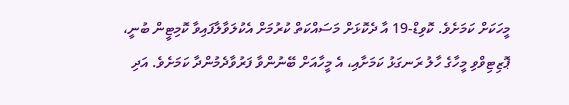މީހަކަށް ކަމަށެވެ. ކޮވިޑް-19 އާ ދެކޮޅަށް މަސައްކަތް ކުރުމަށް އެކުލަވާލާފައިވާ ކޮމިޓީން ބުނީ، ޕޮޒިޓިވްވި މީހާގެ ހާލު ރަނގަޅު ކަމަށާއި، އެ މީހާއަށް ބޭނުންވާ ފަރުވާދެމުންދާ ކަމަށެވެ. އަދި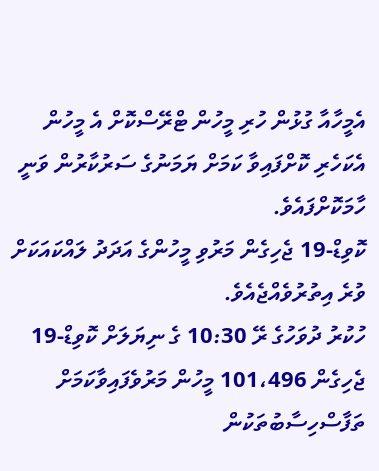އެމީހާއާ ގުޅުން ހުރި މީހުން ޓްރޭސްކޮށް އެ މީހުން އެކަހެރި ކޮށްފައިވާ ކަމަށް ޔަމަނުގެ ސަރުކާރުން ވަނީ ހާމަކޮށްފައެވެ.
ކޮވިޑް-19 ޖެހިގެން މަރުވި މީހުންގެ އަދަދު ލައްކައަކަށް ވުރެ އިތުރުވެއްޖެއެވެ.
ހުކުރު ދުވަހުގެ ރޭ 10:30 ގެ ނިޔަލަށް ކޮވިޑް-19 ޖެހިގެން 101،496 މީހުން މަރުވެފައިވާކަމަށް ތަފާސްހިސާބުތަކުން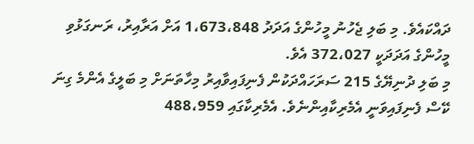ދައްކައެވެ. މި ބަލި ޖެހުނު މީހުންގެ އަދަދު 1،673،848 އަށް އަރާއިރު، ރަނގަޅުވި މީހުންގެ އަދަދަކީ 372،027 އެވެ.
މި ބަލި ދުނިޔޭގެ 215 ސަރަހައްދަކުން ފެނިފައިވާއިރު މިހާތަނަށް މި ބަލީގެ އެންމެ ގިނަ ކޭސް ފެނިފައިވަނީ އެމެރިކާއިންނެވެ. އެމެރިކާގައި 488،959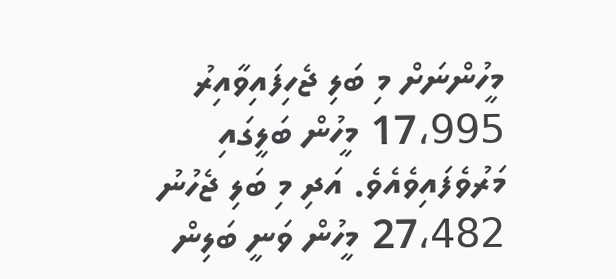މީހުންނަށް މި ބަލި ޖެހިފައިވާއިރު 17،995 މީހުން ބަލީގައި މަރުވެފައިވެއެވެ. އަދި މި ބަލި ޖެހުނު 27،482 މީހުން ވަނީ ބަލިން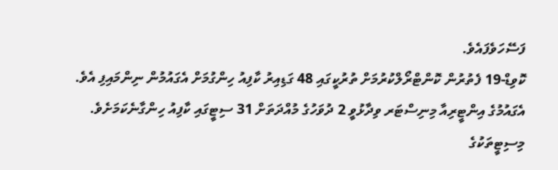ފަސޭހަވެފައެވެ.
ކޮވިޑް-19 ފެތުރުން ކޮންޓްރޯލްކުރުމަށް ތުރުކީގައި 48 ގަޑިއިރު ކާފިއު ހިންގުމަށް އެގައުމުން ނިންމައިފި އެވެ. އެގައުމުގެ އިންޓީރިއާ މިނިސްޓަރ ވިދާޅުވީ 2 ދުވަހުގެ މުއްދަތަށް 31 ސިޓީގައި ކާފިއު ހިންގާނެކަމަށެވެ. މިސިޓީތަކުގެ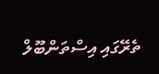ތެރޭގައި އިސްތަންބޫލް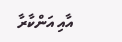އާއި އަންކާރާ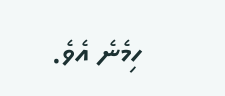ހިމެނެ އެވެ.